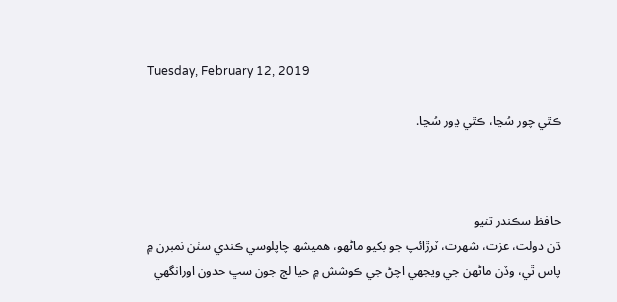Tuesday, February 12, 2019

ڪٿي چور سُڃا، ڪٿي ڍور سُڃا.



حافظ سڪندر تنيو
ڌن دولت، عزت، شهرت، ٽرڙائپ جو بکيو ماڻهو، هميشھ چاپلوسي ڪندي سٺن نمبرن ۾ پاس ٿي، وڏن ماڻهن جي ويجهي اچڻ جي ڪوشش ۾ حيا لڄ جون سڀ حدون اورانگھي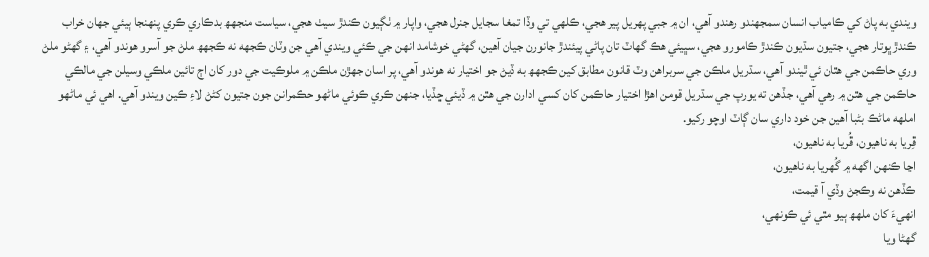ويندي به پاڻ کي ڪامياب انسان سمجهندو رهندو آهي، ان ۾ جبي پهريل پير هجي، ڪلهي تي وڏا تمغا سجايل جنرل هجي، واپار ۾ ٺڳيون ڪندڙ سيٺ هجي، سياست منجهھ بدڪاري ڪري پنهنجا ٻيئي جهان خراب ڪندڙ ڀوتار هجي، جتيون سڌيون ڪندڙ ڪامورو هجي، سڀيئي هڪ گھاٽ تان پاڻي پيئندڙ جانورن جيان آهين، گهڻي خوشامد انهن جي ڪئي ويندي آهي جن وٽان ڪجھه نه ڪجهھ ملڻ جو آسرو هوندو آهي، ۽ گهڻو ملڻ وري حاڪمن جي هٿان ئي ٿيندو آهي، سڌريل ملڪن جي سربراهن وٽ قانون مطابق کين ڪجهھ به ڏيڻ جو اختيار نه هوندو آهي، پر اسان جهڙن ملڪن ۾ ملوڪيت جي دور کان اڄ تائين ملڪي وسيلن جي مالڪي حاڪمن جي هٿن ۾ رهي آهي، جڏهن ته يورپ جي سڌريل قومن اهڙا اختيار حاڪمن کان کسي ادارن جي هٿن ۾ ڏيئي ڇڏيا، جنهن ڪري ڪوئي ماڻهو حڪمرانن جون جتيون کڻڻ لاءِ ڪين ويندو آهي. اھي ئي ماڻهو املھه ماڻڪ بڻبا آهين جن خود داري سان ڳاٽ اوچو رکيو.
ڦِريا به ناهيون، ڦُريا به ناهيون،
اڃا ڪنهن اگھه ۾ گُهريا به ناهيون،
ڪڏهن نه وڪجڻ وڏي آ قيمت،
انهيءَ کان ملهھ ٻيو مٿي ئي ڪونهي،
گهڻا ويا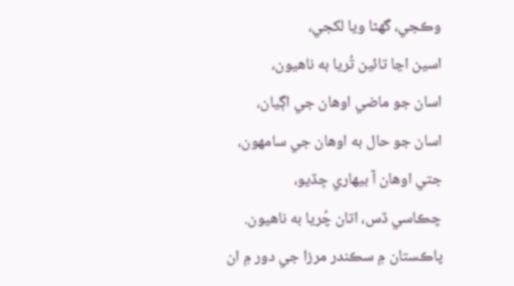وڪجي، گهڻا ويا لکجي،
اسين اڃا تائين تُريا به ناهيون،
اسان جو ماضي اوهان جي اڳيان،
اسان جو حال به اوهان جي سامهون،
جتي اوهان آ بيهاري ڇڏيو،
چڪاسي ڏس، اتان چُريا به ناهيون.
پاڪستان ۾ سڪندر مرزا جي دور ۾ ان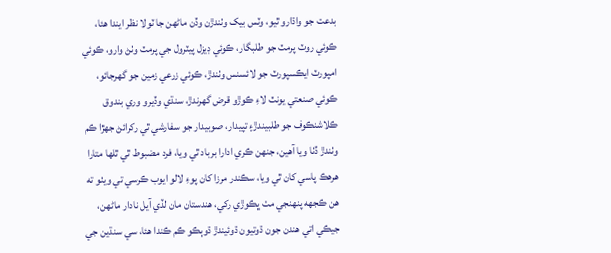بدعت جو واڌارو ٿيو، وٽس بيک وٺندڙن وڏن ماڻهن جا ٽولا نظر ايندا هئا، ڪوئي روٽ پرمٽ جو طلبگار، ڪوئي ڊيزل پيٽرول جي پرمٽ وٺڻ وارو، ڪوئي امپورٽ ايڪسپورٽ جو لائسنس وٺندڙ، ڪوئي زرعي زمين جو گهرجائو، ڪوئي صنعتي يونٽ لاءِ ڪوڙو قرض گهرندڙ، سنڌي وڏيرو وري بندوق ڪلاشنڪوف جو طلبيندڙ۽ تپيدار، صوبيدار جو سفارشي ٿي رکرائڻ جهڙا ڪم وٺندڙ ڏٺا ويا آهين، جنهن ڪري ادارا برباد ٿي ويا، فرد مضبوط ٿي ٿلها متارا هرهڪ پاسي کان ٿي ويا، سڪندر مرزا کان پوءِ لالو ايوب ڪرسي تي ويٺو ته هن ڪجھه پنهنجي مٺ ڀڪوڙي رکي، هندستان مان لڏي آيل نادار ماڻهن، جيڪي اتي هندن جون ڌوتيون ڌوئيندڙ ڌوٻڪو ڪم ڪندا هئا، سي سنڌين جي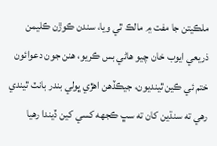ملڪيتن جا مفت ۾ مالڪ ٿي ويا، سندن ڪوڙن ڪليمن ذريعي ايوب خان چيو هاڻي بس ڪريو، هنن جون دعوائون ختم ئي ڪين ٿينديون، جيڪڏهن اهڙي ڀولي بندر بانٽ ٿيندي رهي ته سنڌين کان ته سڀ ڪجھه کسي کين ڏيندا رهيا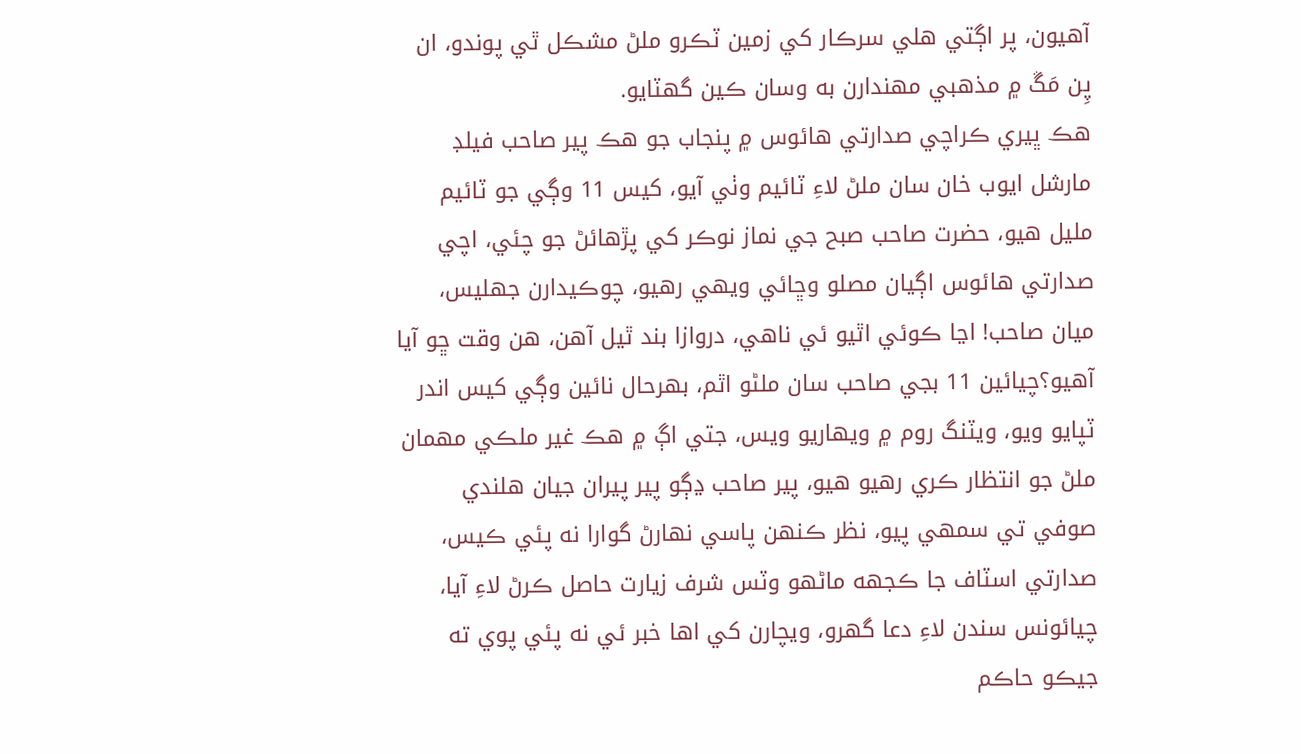آهيون، پر اڳتي هلي سرڪار کي زمين ٽڪرو ملڻ مشڪل ٿي پوندو، ان پِن مَڱ ۾ مذهبي مهندارن به وسان ڪين گهٽايو.
هڪ ڀيري ڪراچي صدارتي هائوس ۾ پنجاب جو هڪ پير صاحب فيلڊ مارشل ايوب خان سان ملڻ لاءِ ٽائيم وٺي آيو، کيس 11 وڳي جو ٽائيم مليل هيو، حضرت صاحب صبح جي نماز نوڪر کي پڙهائڻ جو چئي، اچي صدارتي هائوس اڳيان مصلو وڇائي ويهي رهيو، چوڪيدارن جھليس، ميان صاحب! اڃا ڪوئي اٿيو ئي ناهي، دروازا بند ٿيل آهن، هن وقت ڇو آيا آهيو؟چيائين 11 بجي صاحب سان ملڻو اٿم، بهرحال نائين وڳي کيس اندر ٽپايو ويو، ويٽنگ روم ۾ ويهاريو ويس، جتي اڳ ۾ هڪ غير ملڪي مهمان ملڻ جو انتظار ڪري رهيو هيو، پير صاحب ڍڳو پير پيران جيان هلندي صوفي تي سمهي پيو، نظر ڪنهن پاسي نهارڻ گوارا نه پئي ڪيس، صدارتي اسٽاف جا ڪجھه ماڻهو وٽس شرف زيارت حاصل ڪرڻ لاءِ آيا، چيائونس سندن لاءِ دعا گهرو، ويچارن کي اها خبر ئي نه پئي پوي ته جيڪو حاڪم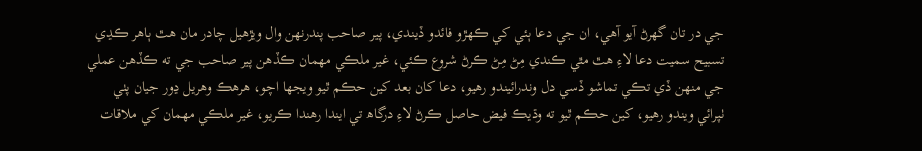جي در تان گهرڻ آيو آهي، ان جي دعا ٻئي کي ڪهڙو فائدو ڏيندي، پير صاحب پندرنهن وال ويڙهيل چادر مان هٿ ٻاهر ڪڍي تسبيح سميت دعا لاءِ هٿ مٿي ڪندي مِڻ مِڻ ڪرڻ شروع ڪئي، غير ملڪي مهمان ڪڏهن پير صاحب جي ته ڪڏهن عملي جي منهن ڏي تڪي تماشو ڏسي دل وندرائيندو رھيو، دعا کان بعد کين حڪم ٿيو ويجھا اچو، هرهڪ وهريل ڍور جيان پٺي ٺپرائي ويندو رهيو، کين حڪم ٿيو ته وڌيڪ فيض حاصل ڪرڻ لاءِ درگاھ تي ايندا رهندا ڪريو، غير ملڪي مهمان کي ملاقات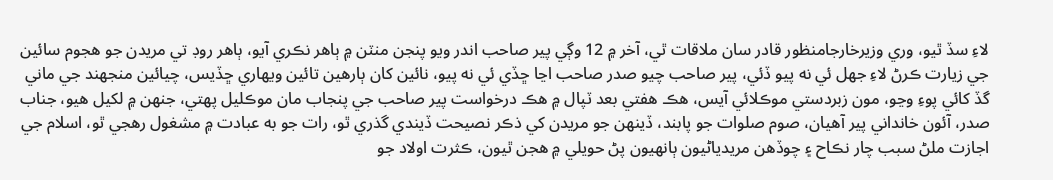لاءِ سڏ ٿيو، وري وزيرخارجامنظور قادر سان ملاقات ٿي، آخر ۾ 12 وڳي پير صاحب اندر ويو پنجن منٽن ۾ ٻاهر نڪري آيو، ٻاهر روڊ تي مريدن جو هجوم سائين جي زيارت ڪرڻ لاءِ جهل ئي نه پيو ڏئي، پير صاحب چيو صدر صاحب اڃا ڇڏي ئي نه پيو، نائين کان ٻارهين تائين ويهاري ڇڏيس، چيائين منجهند جي ماني گڏ کائي پوءِ وڃو، مون زبردستي موڪلائي آيس، هڪ هفتي بعد ٽپال ۾ هڪ درخواست پير صاحب جي پنجاب مان موڪليل پهتي، جنهن ۾ لکيل هيو، جناب صدر، آئون خانداني پير آهيان، صوم صلوات جو پابند، ڏينهن جو مريدن کي ذڪر نصيحت ڏيندي گذري ٿو، رات جو به عبادت ۾ مشغول رهجي ٿو، اسلام جي اجازت ملڻ سبب چار نڪاح ۽ چوڏهن مريدياڻيون ٻانهيون پڻ حويلي ۾ هجن ٿيون، ڪثرت اولاد جو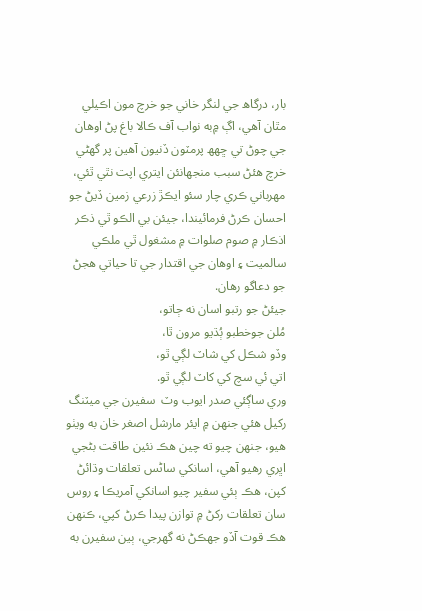بار، درگاھ جي لنگر خاني جو خرچ مون اڪيلي مٿان آهي، اڳ ۾به نواب آف ڪالا باغ پڻ اوهان جي چوڻ تي ڇهھ پرمٽون ڏنيون آهين پر گهڻي خرچ هئڻ سبب منجهانئن ايتري اپت نٿي ٿئي، مهرباني ڪري چار سئو ايڪڙ زرعي زمين ڏيڻ جو احسان ڪرڻ فرمائيندا، جيئن بي الڪو ٿي ذڪر اذڪار ۾ صوم صلوات ۾ مشغول ٿي ملڪي سالميت ۽ اوهان جي اقتدار جي تا حياتي هجڻ جو دعاگو رهان.
جيئڻ جو رتبو اسان نه ڄاتو،
مُلن جوخطبو ٻُڌيو مرون ٿا،
وڏو شڪل کي شاٽ لڳي ٿو،
اتي ئي سچ کي کاٽ لڳي ٿو.
وري ساڳئي صدر ايوب وٽ  سفيرن جي ميٽنگ رکيل هئي جنهن ۾ ايئر مارشل اصغر خان به ويٺو هيو، جنهن چيو ته چين هڪ نئين طاقت بڻجي اڀري رهيو آهي، اسانکي ساڻس تعلقات وڌائڻ کپن، هڪ ٻئي سفير چيو اسانکي آمريڪا ۽ روس سان تعلقات رکڻ ۾ توازن پيدا ڪرڻ کپي، ڪنهن هڪ قوت آڏو جهڪڻ نه گهرجي، ٻين سفيرن به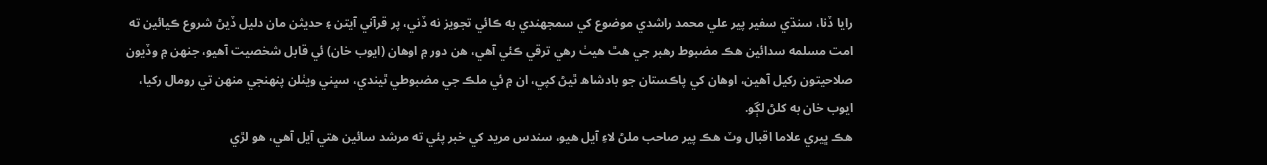رايا ڏنا، سنڌي سفير پير علي محمد راشدي موضوع کي سمجهندي به ڪائي تجويز نه ڏني، پر قرآني آيتن ۽ حديثن مان دليل ڏيڻ شروع ڪيائين ته امت مسلمه سدائين هڪ مضبوط رهبر جي هٿ هيٺ رهي ترقي ڪئي آهي، هن دور ۾ اوهان (ايوب خان) ئي قابل شخصيت آهيو، جنهن ۾ وڏيون صلاحيتون رکيل آهين، اوهان کي پاڪستان جو بادشاھ ٿيڻ کپي، ان ۾ ئي ملڪ جي مضبوطي ٿيندي، سڀني ويٺلن پنهنجي منهن تي رومال رکيا، ايوب خان به کلڻ لڳو.
هڪ ڀيري علاما اقبال وٽ هڪ پير صاحب ملڻ لاءِ آيل هيو، سندس مريد کي خبر پئي ته مرشد سائين هتي آيل آهي، هو لڙي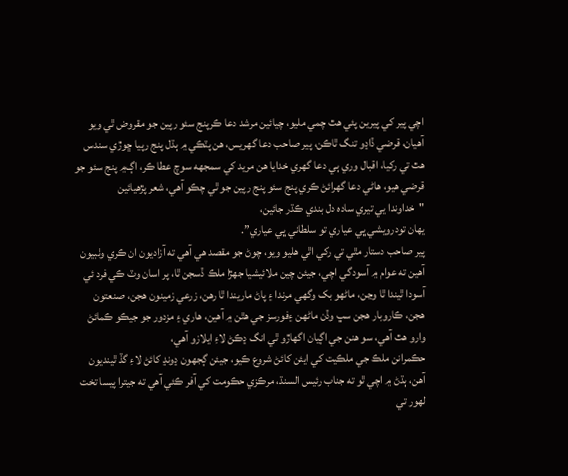اچي پير کي پيرين پئي هٿ چمي مليو، چيائين مرشد دعا ڪرپنج سئو رپين جو مقروض ٿي ويو آهيان، قرضي ڏاڍو تنگ ٿاڪن، پير صاحب دعا گهريس، هن پٽڪي ۾ ٻڌل پنج رپيا ڇوڙي سندس هٿ تي رکيا، اقبال وري ٻي دعا گهري خدايا هن مريد کي سمجھه سوچ عطا ڪر، اڳ۾ پنج سئو جو قرضي هيو، هاڻي دعا گهرائڻ ڪري پنج سئو پنج رپين جو ٿي چڪو آهي، شعر پڙهيائين
"خداوندا يي تيري ساده دل بندي ڪڌر جائين،
يهان تودرويشي ڀي عياري تو سلطاني ڀي عياري”.
پير صاحب دستار مٿي تي رکي اٿي هليو ويو، چوڻ جو مقصد هي آهي ته آزاديون ان ڪري وٺبيون آهين ته عوام ۾ آسودگي اچي، جيئن چين ملائيشيا جهڙا ملڪ ڏسجن ٿا، پر اسان وٽ ڪي فرد ئي آسودا ٿيندا ٿا وڃن، ماڻهو بک وگهي مرندا ۽ پاڻ ماريندا ٿا رهن، زرعي زمينون هجن، صنعتون هجن، ڪاروبار هجن سڀ وڏن ماڻهن ۽فورسز جي هٿن ۾ آهين، هاري ۽ مزدور جو جيڪو ڪمائڻ وارو هٿ آهي، سو هنن جي اڳيان اگهاڙو ٿي انگ ڍڪڻ لاءِ ايلازو آهي،
حڪمرانن ملڪ جي ملڪيت کي ايئن کائڻ شروع ڪيو، جيئن ڳجهون ڍونڍ کائڻ لاءِ گڏ ٿينديون آهن، ٻڌڻ ۾ اچي ٿو ته جناب رئيس السنڌ، مرڪزي حڪومت کي آفر ڪئي آهي ته جيترا پيسا تخت لهور تي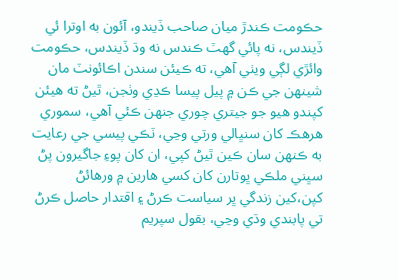حڪومت ڪندڙ ميان صاحب ڏيندو، آئون به اوترا ئي ڏيندس، نه پائي گهٽ ڪندس نه وڌ ڏيندس، حڪومت وائڙي لڳي ويٺي آهي، ته ڪيئن سندن اڪائونٽ مان شينهن جي ڪن ۾ پيل پيسا ڪڍي وٺجن، ٿيڻ ته هيئن کپندو هيو جو جيتري چوري جنهن ڪئي آهي، سموري هرهڪ کان سنڀالي ورتي وڃي، ٽڪي پيسي جي رعايت به ڪنهن سان ڪين ٿيڻ کپي، ان کان پوءِ جاگيرون پڻ سڀني ملڪي ڀوتارن کان کسي هارين ۾ ورهائڻ کپن،کين زندگي ڀر سياست ڪرڻ ۽ اقتدار حاصل ڪرڻ تي پابندي وڌي وڃي، بقول سپريم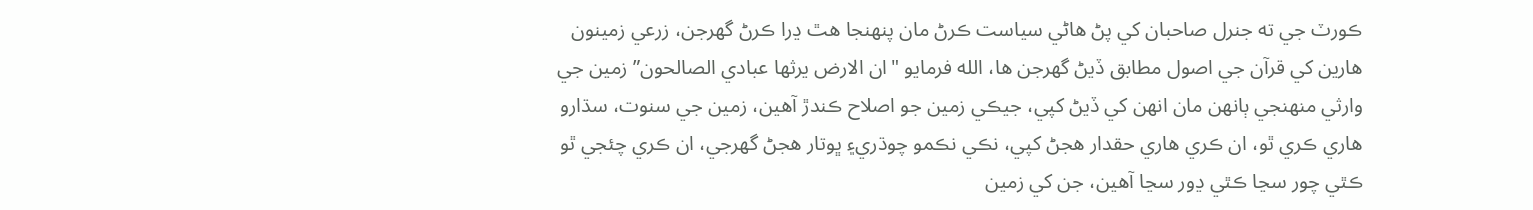ڪورٽ جي ته جنرل صاحبان کي پڻ هاڻي سياست ڪرڻ مان پنهنجا هٿ ڍرا ڪرڻ گهرجن، زرعي زمينون هارين کي قرآن جي اصول مطابق ڏيڻ گهرجن ها، الله فرمايو "ان الارض يرثها عبادي الصالحون” زمين جي وارثي منهنجي ٻانهن مان انهن کي ڏيڻ کپي، جيڪي زمين جو اصلاح ڪندڙ آهين، زمين جي سنوت، سڌارو ھاري ڪري ٿو، ان ڪري هاري حقدار ھجڻ کپي، نڪي نڪمو چوڌري۽ ڀوتار هجڻ گهرجي، ان ڪري چئجي ٿو ڪٿي چور سڃا ڪٿي ڍور سڃا آهين، جن کي زمين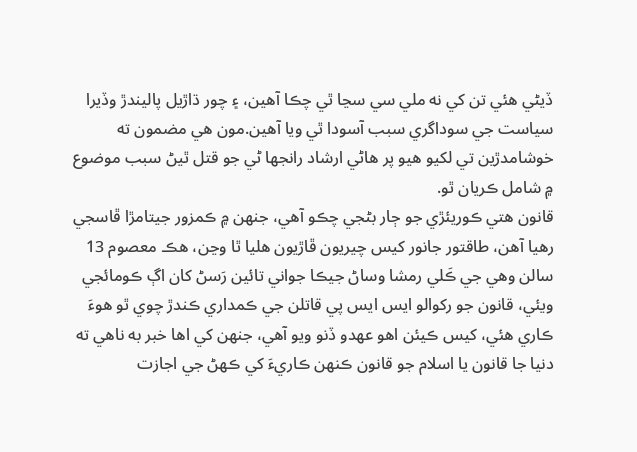ڏيڻي هئي تن کي نه ملي سي سڃا ٿي چڪا آهين، ۽ چور ڌاڙيل پاليندڙ وڏيرا سياست جي سوداگري سبب آسودا ٿي ويا آهين.مون هي مضمون ته خوشامدڙين تي لکيو هيو پر هاڻي ارشاد رانجها ڻي جو قتل ٿيڻ سبب موضوع ۾ شامل ڪريان ٿو.
قانون هتي ڪوريئڙي جو ڄار بڻجي چڪو آهي، جنهن ۾ ڪمزور جيتامڙا ڦاسجي رهيا آهن، طاقتور جانور کيس چيريون ڦاڙيون هليا ٿا وڃن، هڪ معصوم 13 سالن وهي جي ڪَلي رمشا وساڻ جيڪا جواني تائين رَسڻ کان اڳ ڪومائجي ويئي، قانون جو رکوالو ايس ايس پي قاتلن جي ڪمداري ڪندڙ چوي ٿو هوءَ ڪاري هئي، کيس ڪيئن اهو عهدو ڏنو ويو آھي، جنهن کي اها خبر به ناهي ته دنيا جا قانون يا اسلام جو قانون ڪنهن ڪاريءَ کي ڪهڻ جي اجازت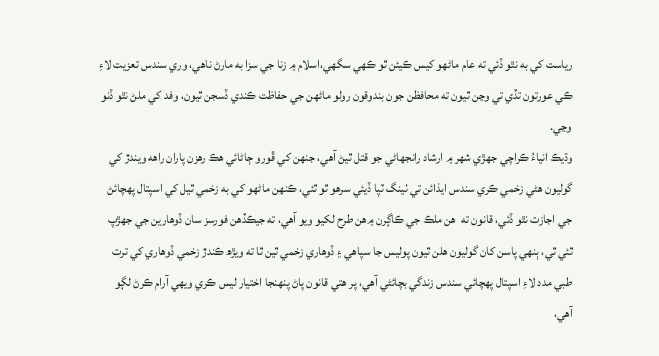رياست کي به نٿو ڏئي ته عام ماڻهو کيس ڪيئن ٿو ڪهي سگھي،اسلام ۾ زنا جي سزا به مارڻ ناهي، وري سندس تعزيت لاءِ ڪي عورتون تڏي تي وڃن ٿيون ته محافظن جون بندوقون رولو ماڻهن جي حفاظت ڪندي ڏسجن ٿيون، وفد کي ملڻ نٿو ڏنو وڃي.
وڌيڪ انياءُ ڪراچي جهڙي شهر ۾ ارشاد رانجهاڻي جو قتل ٿيڻ آهي، جنهن کي ڦورو ڄاڻائي هڪ رهزن پاران راهه ويندڙ کي گوليون هڻي زخمي ڪري سندس ايذائن تي ٺينگ ٽپا ڏيئي سرهو ٿو ٿئي، ڪنهن ماڻهو کي به زخمي ٿيل کي اسپتال پهچائڻ جي اجازت نٿو ڏئي، قانون ته  هن ملڪ جي ڪاڳرن ۾هن طرح لکيو ويو آهي، ته جيڪڏهن فورسز سان ڏوهارين جي جھڙپ ٿئي ٿي، ٻنهي پاسن کان گوليون هلن ٿيون پوليس جا سپاهي ۽ ڏوهاري زخمي ٿين ٿا ته ويڙھ ڪندڙ زخمي ڏوهاري کي ترت طبي مدد لاءِ اسپتال پهچائي سندس زندگي بچائڻي آهي، پر هتي قانون پاڻ پنهنجا اختيار ليس ڪري ويهي آرام ڪرڻ لڳو آهي،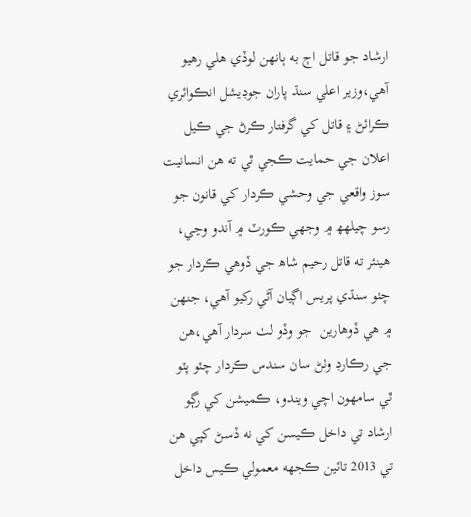ارشاد جو قاتل اڄ به ٻانهن لوڏي هلي رهيو آهي،وزير اعلي سنڌ پاران جوڊيشل انڪوائري ڪرائڻ ۽ قاتل کي گرفتار ڪرڻ جي ڪيل اعلان جي حمايت ڪجي ٿي ته هن انسانيت سوز واقعي جي وحشي ڪردار کي قانون جو رسو چيلهھ ۾ وجهي ڪورٽ ۾ آندو وڃي، هينئر ته قاتل رحيم شاھ جي ڏوهي ڪردار جو چٺو سنڌي پريس اڳيان آڻي رکيو آهي، جنهن ۾ هي ڏوهارين  جو وڏو لٺ سردار آهي،هن جي رڪارڊ وٺڻ سان سندس ڪردار چٽو پٽو ٿي سامهون اچي ويندو، ڪميشن کي رڳو ارشاد تي داخل ڪيسن کي نه ڏسڻ کپي هن تي 2013 تائين ڪجھه معمولي ڪيس داخل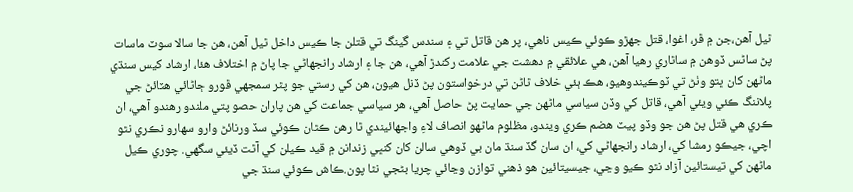ٿيل آهن،جن ۾ ڦر، اغوا، قتل جهڙو ڪوئي ڪيس ناهي، پر هن قاتل تي ۽ سندس گينگ تي قتلن جا ڪيس داخل ٿيل آهن، هن جا سالا سوٽ ماسات پڻ ساڻس ڏوهن ۾ ساٿاري رهيا آهن، هي علائقي ۾ دهشت جي علامت رکندڙ آهي، هن جا ۽ ارشاد رانجهاڻي جا پاڻ ۾ اختلاف هئا، ارشاد کيس سنڌي ماڻهن کان ڀتو وٺڻ تي ٽوڪيندوهيو، هڪ ٻئي خلاف ٿاڻن تي درخواستون پڻ ڏنل هيون، هن کي رستي جو پٿر سمجهي ڦورو ڄاڻائي هٽائڻ جي پلاننگ ڪئي ويئي آهي، قاتل کي وڏن سياسي ماڻهن جي حمايت پڻ حاصل آهي، هر سياسي جماعت کي هن پاران حصو پتي ملندو رهندو آهي، ان ڪري هي قتل پڻ هن جو وڏو پيٽ هضم ڪري ويندو، مظلوم ماڻهو انصاف لاءِ واجھائيندي ٿا رهن ڪٿان ڪوئي سڏ ورنائڻ وارو سهارو نڪري نٿو اچي، جيڪو رمشا کي، ارشاد رانجهاڻي کي، ان سان گڏ سنڌ مان بي ڏوهي سالن کان کنڀي زندانن ۾ قيد ڪيلن کي آٿت ڏيئي سگهي. چوري ڪيل ماڻهن کي تيستائين آزاد نٿو ڪيو وڃي، جيسيتائين هو ذهني توازن وڃائي چريا بڻجي نٿا پون.ڪاش ڪوئي سنڌ جي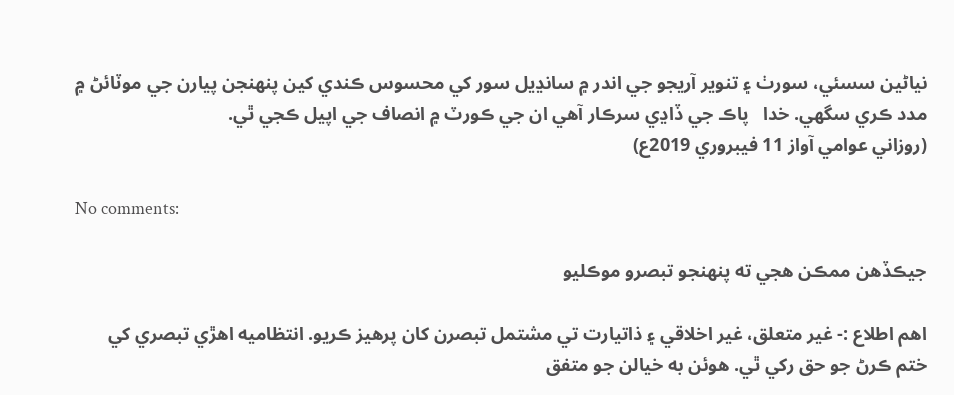نياڻين سسئي، سورٺ ۽ تنوير آريجو جي اندر ۾ سانڍيل سور کي محسوس ڪندي کين پنهنجن پيارن جي موٽائڻ ۾ مدد ڪري سگهي. خدا   پاڪ جي ڏاڍي سرڪار آهي ان جي ڪورٽ ۾ انصاف جي اپيل ڪجي ٿي.
(روزاني عوامي آواز 11 فيبروري 2019ع)

No comments:

جيڪڏهن ممڪن هجي ته پنهنجو تبصرو موڪليو

اهم اطلاع :- غير متعلق، غير اخلاقي ۽ ذاتيارت تي مشتمل تبصرن کان پرهيز ڪريو. انتظاميه اهڙي تبصري کي ختم ڪرڻ جو حق رکي ٿي. هوئن به خيالن جو متفق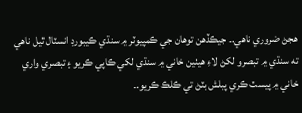هجڻ ضروري ناهي.۔ جيڪڏهن توهان جي ڪمپيوٽر ۾ سنڌي ڪيبورڊ انسٽال ٿيل ناهي ته سنڌي ۾ تبصرو لکڻ لاءِ هيٺين خاني ۾ سنڌي لکي ڪاپي ڪريو ۽ تبصري واري خاني ۾ پيسٽ ڪري پبلش بٽڻ تي ڪلڪ ڪريو.۔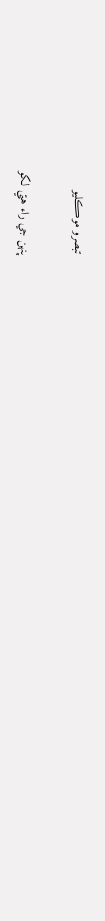تبصرو موڪليو

پنهن جي راء هتي لکو